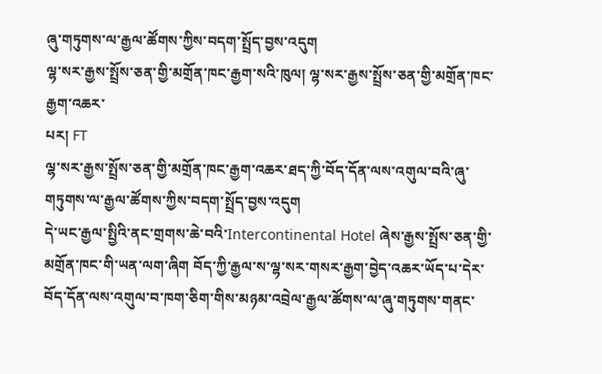ཞུ་གཏུགས་ལ་རྒྱལ་ཚོགས་ཀྱིས་བདག་སྤྲོད་བྱས་འདུག
ལྷ་སར་རྒྱས་སྤྲོས་ཅན་གྱི་མགྲོན་ཁང་རྒྱག་སའི་ཁུལ། ལྷ་སར་རྒྱས་སྤྲོས་ཅན་གྱི་མགྲོན་ཁང་རྒྱག་འཆར་
པར། FT
ལྷ་སར་རྒྱས་སྤྲོས་ཅན་གྱི་མགྲོན་ཁང་རྒྱག་འཆར་ཐད་ཀྱི་བོད་དོན་ལས་འགུལ་བའི་ཞུ་གཏུགས་ལ་རྒྱལ་ཚོགས་ཀྱིས་བདག་སྤྲོད་བྱས་འདུག
དེ་ཡང་རྒྱལ་སྤྱིའི་ནང་གྲགས་ཆེ་བའི་Intercontinental Hotel ཞེས་རྒྱས་སྤྲོས་ཅན་གྱི་མགྲོན་ཁང་གི་ཡན་ལག་ཞིག བོད་ཀྱི་རྒྱལ་ས་ལྷ་སར་གསར་རྒྱག་བྱེད་འཆར་ཡོད་པ་དེར་བོད་དོན་ལས་འགུལ་བ་ཁག་ཅིག་གིས་མཉམ་འབྲེལ་རྒྱལ་ཚོགས་ལ་ཞུ་གཏུགས་གནང་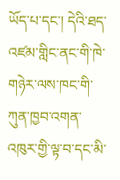ཡོད་པ་དང་། དེའི་ཐད་འཛམ་གླིང་ནང་གི་ཁེ་གཉེར་ལས་ཁང་གི་ཀུན་ཁྱབ་འགན་འཁུར་གྱི་ལྟ་བ་དང་མི་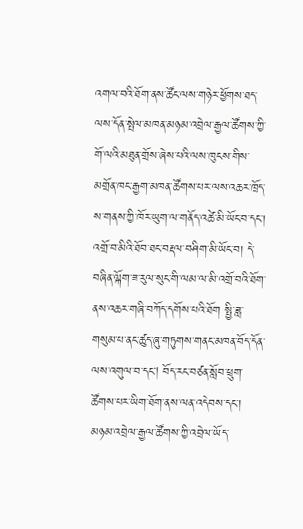འགལ་བའི་ཐོག་ནས་ཚོང་ལས་གཉེར་ཕྱོགས་ཐད་ལས་དོན་སྤེལ་མཁན་མཉམ་འབྲེལ་རྒྱལ་ཚོགས་ཀྱི་གོ་ལའི་མཐུན་གྲོས་ཞེས་པའི་ལས་ཁུངས་གིས་མགྲོན་ཁང་རྒྱག་མཁན་ཚོགས་པར་ལས་འཆར་ཁྲོད་ས་གནས་ཀྱི་ཁོར་ཡུག་ལ་གནོད་འཚེ་མི་ཡོང་བ་དང་། འགྲོ་བ་མིའི་ཐོབ་ཐང་བརྡལ་བཤིག་མི་ཡོང་བ། དེ་བཞིན་ལྐོག་ཟ་རུལ་སུང་གི་ལམ་ལ་མི་འགྲོ་བའི་ཐོག་ནས་འཆར་གཞི་བཀོད་དགོས་པའི་ཐོག སྤྱི་ཟླ་གསུམ་པ་ནང་ཚུད་ཞུ་གཏུགས་གནང་མཁན་བོད་དོན་ལས་འགུལ་བ་དང། བོད་རང་བཙན་སློབ་ཕྲུག་ཚོགས་པར་ཡིག་ཐོག་ནས་ལན་འདེབས་དང་། མཉམ་འབྲེལ་རྒྱལ་ཚོགས་ཀྱི་འབྲེལ་ཡོད་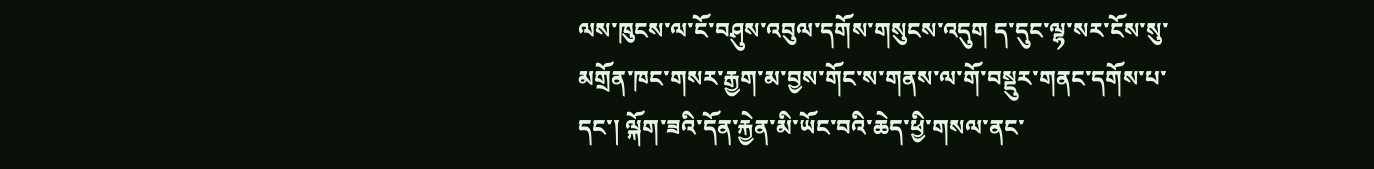ལས་ཁུངས་ལ་ངོ་བཤུས་འབུལ་དགོས་གསུངས་འདུག ད་དུང་ལྷ་སར་ངོས་སུ་མགྲོན་ཁང་གསར་རྒྱག་མ་བྱས་གོང་ས་གནས་ལ་གོ་བསྡུར་གནང་དགོས་པ་དང་། ལྐོག་ཟའི་དོན་རྐྱེན་མི་ཡོང་བའི་ཆེད་ཕྱི་གསལ་ནང་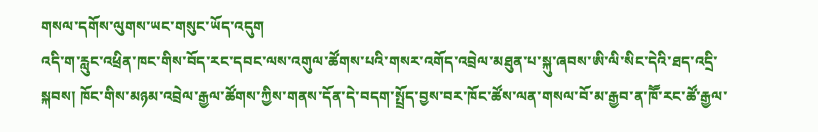གསལ་དགོས་ལུགས་ཡང་གསུང་ཡོད་འདུག
འདི་ག་རླུང་འཕྲིན་ཁང་གིས་བོད་རང་དབང་ལས་འགུལ་ཚོགས་པའི་གསར་འགོད་འབྲེལ་མཐུན་པ་སྐུ་ཞབས་ཨི་ལི་སིང་དེའི་ཐད་འདྲི་སྐབས། ཁོང་གིས་མཉམ་འབྲེལ་རྒྱལ་ཚོགས་ཀྱིས་གནས་དོན་དེ་བདག་སྤྲོད་བྱས་བར་ཁོང་ཚོས་ལན་གསལ་བོ་མ་རྒྱབ་ན་ཁཽ་རང་ཚོ་རྒྱལ་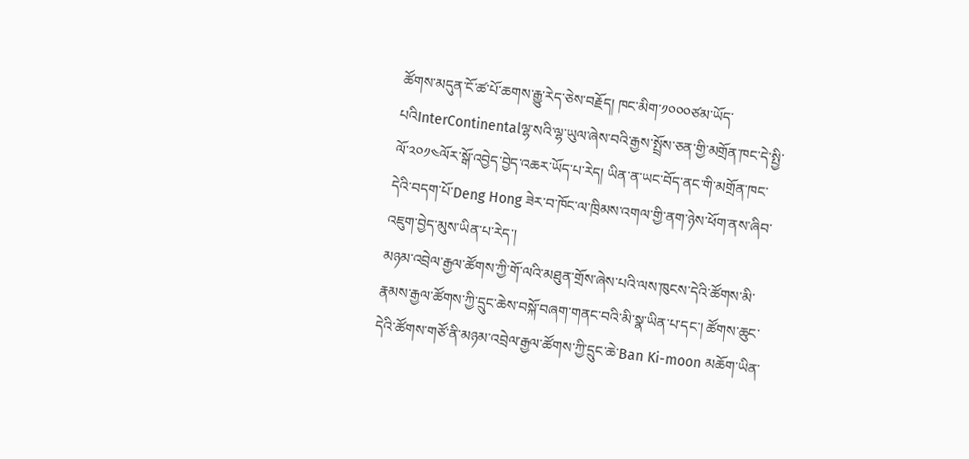ཚོགས་མདུན་ངོ་ཚ་པོ་ཆགས་རྒྱུ་རེད་ཅེས་བརྗོད། ཁང་མིག་༡༠༠༠ཙམ་ཡོད་པའིInterContinentalལྷ་སའི་ལྷ་ཡུལ་ཞེས་བའི་རྒྱས་སྤྲོས་ཅན་གྱི་མགྲོན་ཁང་དེ་སྤྱི་ལོ་༢༠༡༤ལོར་སྒོ་འབྱེད་བྱེད་འཆར་ཡོད་པ་རེད། ཡིན་ན་ཡང་བོད་ནང་གི་མགྲོན་ཁང་དེའི་བདག་པོ་Deng Hong ཟེར་བ་ཁོང་ལ་ཁྲིམས་འགལ་གྱི་ནག་ཉེས་ཕོག་ནས་ཞིབ་འཇུག་བྱེད་མུས་ཡིན་པ་རེད་།
མཉམ་འབྲེལ་རྒྱལ་ཚོགས་ཀྱི་གོ་ལའི་མཐུན་གྲོས་ཞེས་པའི་ལས་ཁུངས་དེའི་ཚོགས་མི་རྣམས་རྒྱལ་ཚོགས་ཀྱི་དྲུང་ཆེས་བསྐོ་བཞག་གནང་བའི་མི་སྣ་ཡིན་པ་དང་། ཚོགས་ཆུང་དེའི་ཚོགས་གཙོ་ནི་མཉམ་འབྲེལ་རྒྱལ་ཚོགས་ཀྱི་དྲུང་ཆེ་Ban Ki-moon མཆོག་ཡིན་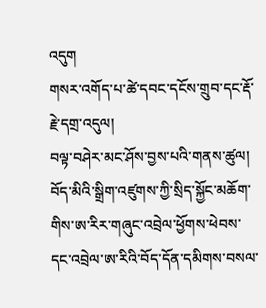འདུག
གསར་འགོད་པ་ཚེ་དབང་དངོས་གྲུབ་དང་རྡོ་རྗེ་དགྲ་འདུལ།
བལྟ་བཤེར་མང་ཤོས་བྱས་པའི་གནས་ཚུལ།
བོད་མིའི་སྒྲིག་འཛུགས་ཀྱི་སྲིད་སྐྱོང་མཆོག་གིས་ཨ་རིར་གཞུང་འབྲེལ་ཕྱོགས་ཕེབས་དང་འབྲེལ་ཨ་རིའི་བོད་དོན་དམིགས་བསལ་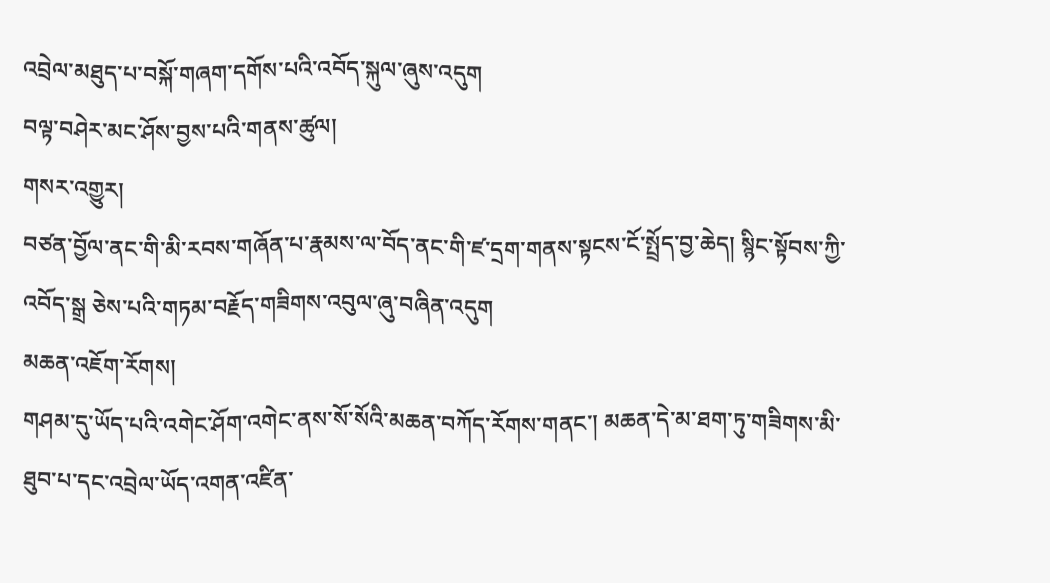འབྲེལ་མཐུད་པ་བསྐོ་གཞག་དགོས་པའི་འབོད་སྐུལ་ཞུས་འདུག
བལྟ་བཤེར་མང་ཤོས་བྱས་པའི་གནས་ཚུལ།
གསར་འགྱུར།
བཙན་བྱོལ་ནང་གི་མི་རབས་གཞོན་པ་རྣམས་ལ་བོད་ནང་གི་ཛ་དྲག་གནས་སྟངས་ངོ་སྤྲོད་བྱ་ཆེད། སྙིང་སྟོབས་ཀྱི་འབོད་སྒྲ ཅེས་པའི་གཏམ་བརྗོད་གཟིགས་འབུལ་ཞུ་བཞིན་འདུག
མཆན་འཇོག་རོགས།
གཤམ་དུ་ཡོད་པའི་འགེང་ཤོག་འགེང་ནས་སོ་སོའི་མཆན་བཀོད་རོགས་གནང་། མཆན་དེ་མ་ཐག་ཏུ་གཟིགས་མི་ཐུབ་པ་དང་འབྲེལ་ཡོད་འགན་འཛིན་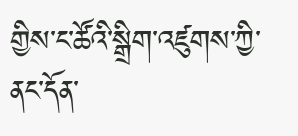གྱིས་ང་ཚོའི་སྒྲིག་འཛུགས་ཀྱི་ནང་དོན་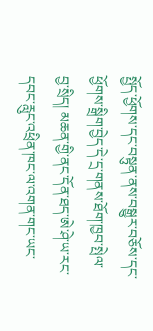སྤྱོད་ཕྱོགས་དང་བསྟུན་ནས་བསྒྱུར་བཅོས་དང་ཕྱོགས་སྒྲིག་བྱེད་དེ་དྲ་གནས་ཐོག་ཁྱབ་སྤེལ་བྱ་སྲིད། མཆན་གྱི་ནང་དོན་ཐད་ཨེ་ཤེ་ཡ་རང་དབང་རླུང་འཕྲིན་ཁང་ལ་འགན་གང་ཡང་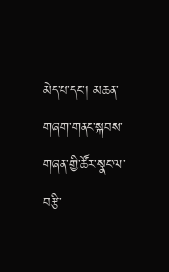མེད་པ་དང་། མཆན་གཞག་གནང་སྐབས་གཞན་གྱི་ཚོར་སྣང་ལ་བརྩི་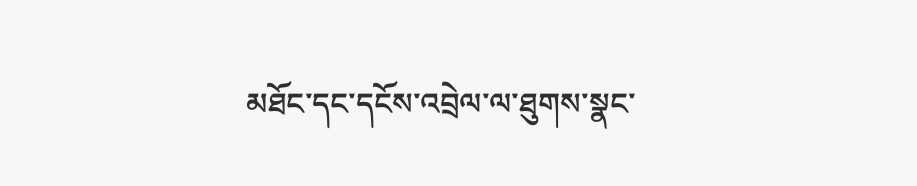མཐོང་དང་དངོས་འབྲེལ་ལ་ཐུགས་སྣང་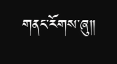གནང་རོགས་ཞུ༎